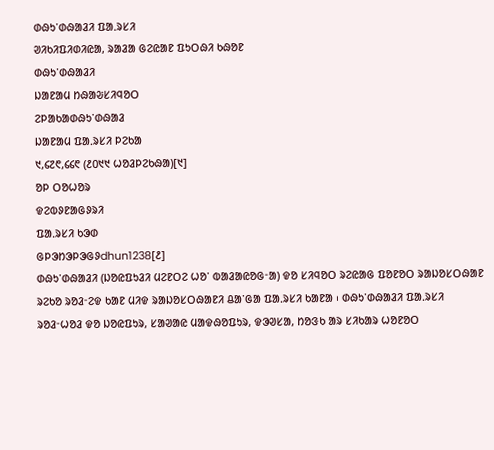ᱰᱷᱩᱸᱰᱷᱟᱲᱤ ᱯᱟᱹᱨᱥᱤ
ᱣᱤᱠᱤᱯᱤᱰᱤᱭᱟ, ᱨᱟᱲᱟ ᱜᱮᱭᱟᱱ ᱯᱩᱛᱷᱤ ᱠᱷᱚᱱ
ᱰᱷᱩᱸᱰᱷᱟᱲᱤ
ᱡᱟᱱᱟᱢ ᱴᱷᱟᱶᱥᱤᱧᱚᱛ
ᱮᱞᱟᱠᱟᱰᱷᱩᱸᱰᱷᱟᱲ
ᱡᱟᱱᱟᱢ ᱯᱟᱹᱨᱥᱤ ᱞᱮᱠᱟ
᱑,᱔᱗᱖,᱔᱔᱖ (᱒᱐᱑᱑ ᱦᱚᱲᱞᱮᱠᱷᱟ)[᱑]
ᱚᱞ ᱛᱚᱦᱚᱨ
ᱫᱮᱵᱽᱱᱟᱜᱽᱨᱤ
ᱯᱟᱹᱨᱥᱤ ᱠᱳᱰ
ᱜᱞᱳᱴᱳᱞᱳᱜᱽdhun1238[᱒]
ᱰᱷᱩᱸᱰᱷᱟᱲᱤ (ᱡᱚᱭᱯᱩᱲᱤ ᱢᱮᱱᱛᱮ ᱦᱚᱸ ᱵᱟᱲᱟᱭᱚᱜᱼᱟ) ᱫᱚ ᱥᱤᱧᱚᱛ ᱨᱮᱭᱟᱜ ᱯᱚᱱᱚᱛ ᱨᱟᱡᱚᱥᱛᱷᱟᱱ ᱨᱮᱠᱚ ᱨᱚᱲᱼᱮᱫ ᱠᱟᱱ ᱢᱤᱫ ᱨᱟᱡᱚᱥᱛᱷᱟᱱᱤ ᱪᱟᱸᱜᱟ ᱯᱟᱹᱨᱥᱤ ᱠᱟᱱᱟ ᱾ ᱰᱷᱩᱸᱰᱷᱟᱲᱤ ᱯᱟᱹᱨᱥᱤ ᱨᱚᱲᱼᱦᱚᱲ ᱫᱚ ᱡᱚᱭᱯᱩᱨ, ᱥᱟᱣᱟᱭ ᱢᱟᱫᱷᱚᱯᱩᱨ, ᱫᱳᱣᱥᱟ, ᱴᱚᱝᱠ ᱟᱨ ᱥᱤᱠᱟᱨ ᱦᱚᱱᱚᱛ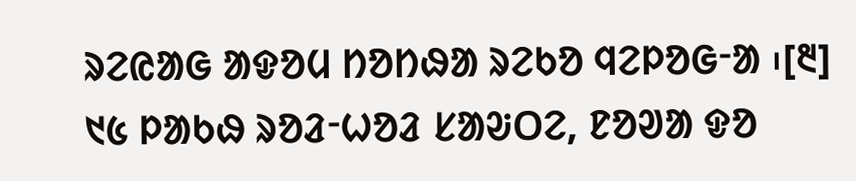ᱨᱮᱭᱟᱜ ᱟᱫᱚᱢ ᱴᱚᱴᱷᱟ ᱨᱮᱠᱚ ᱧᱮᱞᱚᱜᱼᱟ ᱾[᱓]
᱑᱕ ᱞᱟᱠᱷ ᱨᱚᱲᱼᱦᱚᱲ ᱥᱟᱶᱛᱮ, ᱱᱚᱣᱟ ᱫᱚ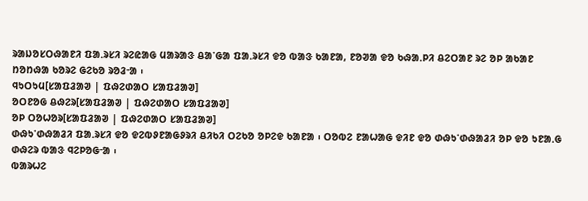ᱨᱟᱡᱚᱥᱛᱷᱟᱱᱤ ᱯᱟᱹᱨᱥᱤ ᱨᱮᱭᱟᱜ ᱢᱟᱨᱟᱝ ᱪᱟᱸᱜᱟ ᱯᱟᱹᱨᱥᱤ ᱫᱚ ᱵᱟᱝ ᱠᱟᱱᱟ, ᱱᱚᱣᱟ ᱫᱚ ᱠᱷᱟᱹᱞᱤ ᱪᱮᱛᱟᱱ ᱨᱮ ᱚᱞ ᱟᱠᱟᱱ ᱴᱚᱴᱷᱟ ᱠᱚᱨᱮ ᱜᱮᱠᱚ ᱨᱚᱲᱼᱟ ᱾
ᱧᱩᱛᱩᱢ[ᱥᱟᱯᱲᱟᱣ | ᱯᱷᱮᱰᱟᱛ ᱥᱟᱯᱲᱟᱣ]
ᱚᱛᱱᱚᱜ ᱪᱷᱮᱨ[ᱥᱟᱯᱲᱟᱣ | ᱯᱷᱮᱰᱟᱛ ᱥᱟᱯᱲᱟᱣ]
ᱚᱞ ᱛᱚᱦᱚᱨ[ᱥᱟᱯᱲᱟᱣ | ᱯᱷᱮᱰᱟᱛ ᱥᱟᱯᱲᱟᱣ]
ᱰᱷᱩᱸᱰᱷᱟᱲᱤ ᱯᱟᱹᱨᱥᱤ ᱫᱚ ᱫᱮᱵᱽᱱᱟᱜᱽᱨᱤ ᱪᱤᱠᱤ ᱛᱮᱠᱚ ᱚᱞᱮᱫ ᱠᱟᱱᱟ ᱾ ᱛᱚᱵᱮ ᱱᱟᱦᱟᱜ ᱫᱤᱱ ᱫᱚ ᱰᱷᱩᱸᱰᱷᱟᱲᱤ ᱚᱞ ᱫᱚ ᱩᱱᱟᱹᱜ ᱰᱷᱮᱨ ᱵᱟᱝ ᱧᱮᱞᱚᱜᱼᱟ ᱾
ᱵᱟᱨᱦᱮ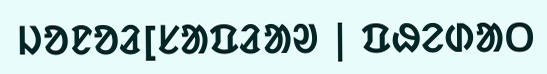ᱡᱚᱱᱚᱲ[ᱥᱟᱯᱲᱟᱣ | ᱯᱷᱮᱰᱟᱛ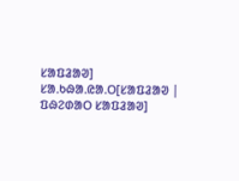ᱥᱟᱯᱲᱟᱣ]
ᱥᱟᱹᱠᱷᱟᱹᱭᱟᱹᱛ[ᱥᱟᱯᱲᱟᱣ | ᱯᱷᱮᱰᱟᱛ ᱥᱟᱯᱲᱟᱣ]